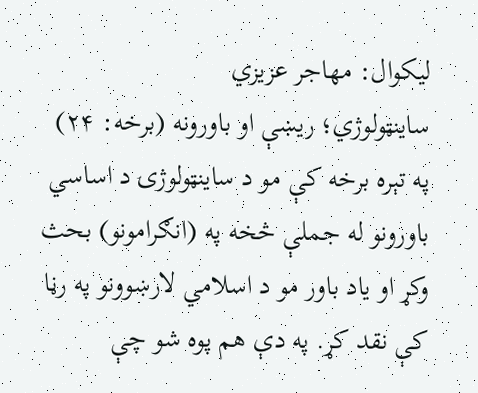لیکوال: مهاجر عزیزي
ساینټولوژي؛ ریښې او باورونه (برخه: ۲۴)
په تېره برخه کې مو د ساينټولوژۍ د اساسي باورونو له جملې څخه په (انګرامونو) بحث وکړ او ياد باور مو د اسلامي لارښوونو په رڼا کې نقد کړ. په دې هم پوه شو چې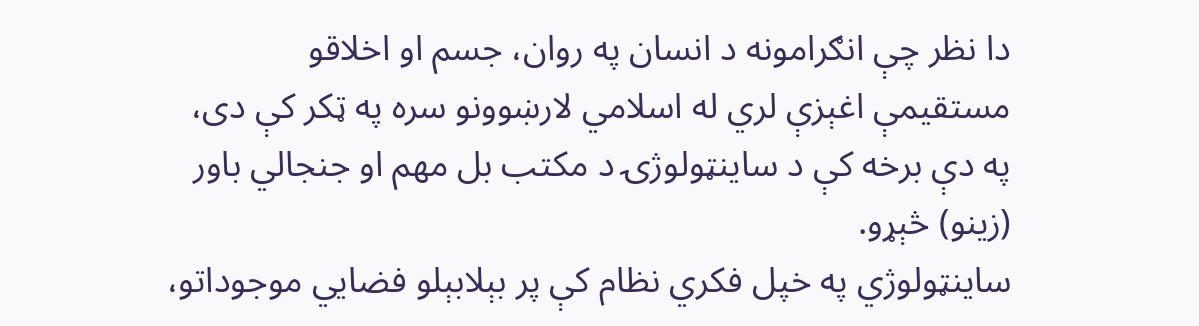دا نظر چې انګرامونه د انسان په روان، جسم او اخلاقو مستقيمې اغېزې لري له اسلامي لارښوونو سره په ټکر کې دی،
په دې برخه کې د ساینټولوژۍ د مکتب بل مهم او جنجالي باور (زينو) څېړو.
ساينټولوژي په خپل فکري نظام کې پر بېلابېلو فضایي موجوداتو،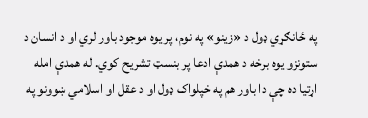په ځانګړي ډول د «زینو» په نوم، پر یوه موجود باور لري او د انسان د ستونزو یوه برخه د همدې ادعا پر بنسټ تشریح کوي. له همدې امله اړتیا ده چې دا باور هم په خپلواک ډول او د عقل او اسلامي ښوونو په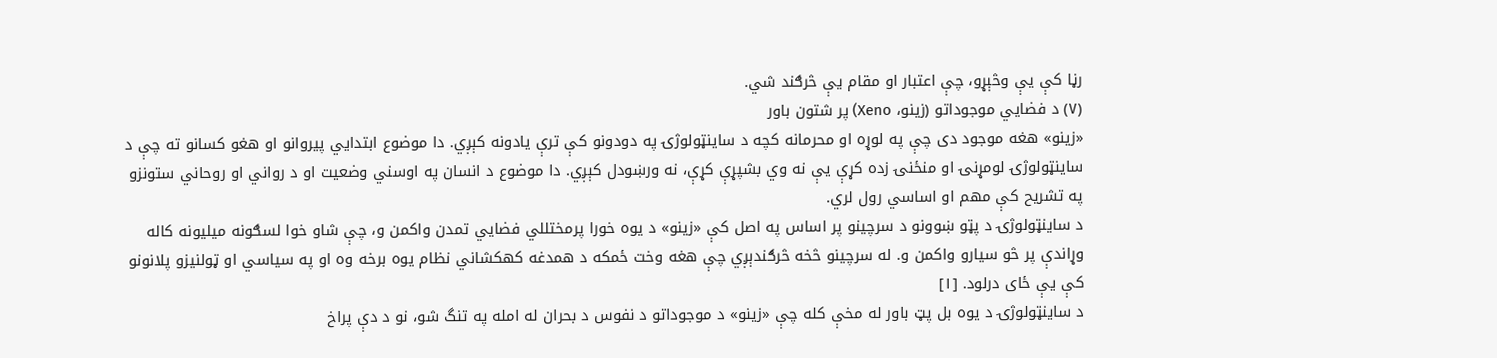رڼا کې يې وڅېړو، چې اعتبار او مقام یې څرګند شي.
(۷) د فضایي موجوداتو (زینو، Xeno) پر شتون باور
«زینو» هغه موجود دی چې په لوړه او محرمانه کچه د ساینټولوژۍ په دودونو کې ترې یادونه کېږي. دا موضوع ابتدایي پیروانو او هغو کسانو ته چې د ساينټولوژۍ لومړنۍ او منځنۍ زده کړې يې نه وي بشپړې کړې، نه ورښودل کېږي. دا موضوع د انسان په اوسني وضعیت او د رواني او روحاني ستونزو په تشریح کې مهم او اساسي رول لري.
د ساينټولوژۍ د پټو ښوونو د سرچینو پر اساس په اصل کې «زینو» د یوه خورا پرمختللي فضایي تمدن واکمن و، چې شاو خوا لسګونه میلیونه کاله وړاندې پر څو سیارو واکمن و. له سرچینو څخه څرګندېږي چې هغه وخت ځمکه د همدغه کهکشاني نظام یوه برخه وه او په سیاسي او ټولنيزو پلانونو کې یې ځای درلود. [۱]
د ساينټولوژۍ د یوه بل پټ باور له مخې کله چې «زینو» د موجوداتو د نفوس د بحران له امله په تنگ شو، نو د دې پراخ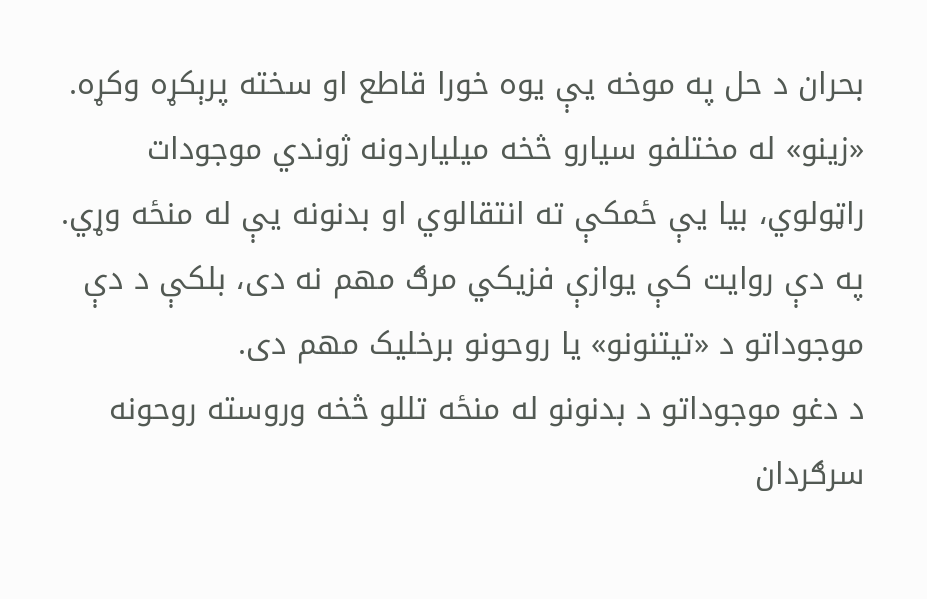بحران د حل په موخه يې یوه خورا قاطع او سخته پرېکړه وکړه. «زینو» له مختلفو سیارو څخه میلیاردونه ژوندي موجودات راټولوي، بیا یې ځمکې ته انتقالوي او بدنونه یې له منځه وړي. په دې روایت کې یوازې فزیکي مرګ مهم نه دی، بلکې د دې موجوداتو د «تیتنونو» یا روحونو برخلیک مهم دی.
د دغو موجوداتو د بدنونو له منځه تللو څخه وروسته روحونه سرګردان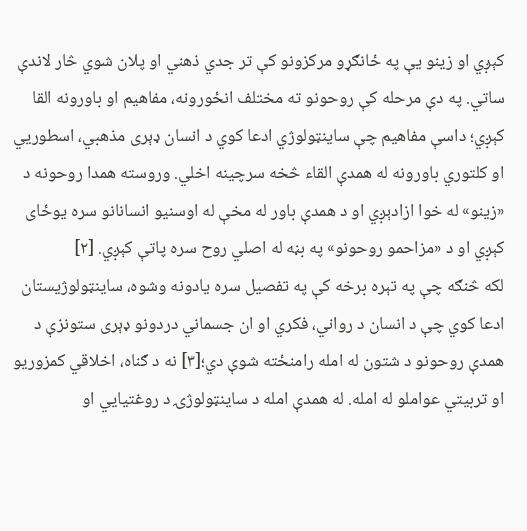کېږي او زینو یې په ځانګړو مرکزونو کې تر جدي ذهني او پلان شوي څار لاندې ساتي. په دې مرحله کې روحونو ته مختلف انځورونه، مفاهیم او باورونه القا کېږي؛ داسې مفاهیم چې ساينټولوژي ادعا کوي د انسان ډېری مذهبي، اسطوريي او کلتوري باورونه له همدې القاء څخه سرچینه اخلي. وروسته همدا روحونه د «زینو» له خوا ازادېږي او د همدې باور له مخې له اوسنیو انسانانو سره یوځای کېږي او د «مزاحمو روحونو» په بڼه له اصلي روح سره پاتې کېږي. [۲]
لکه څنګه چې په تېره برخه کې په تفصیل سره یادونه وشوه، ساينټولوژيستان ادعا کوي چې د انسان د رواني، فکري او ان جسماني دردونو ډېری ستونزې د همدې روحونو د شتون له امله رامنځته شوې دي؛[۳] نه د ګناه، اخلاقي کمزوريو او تربیتي عواملو له امله. له همدې امله د ساينټولوژۍ د روغتیایي او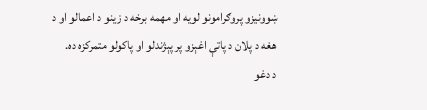ښوونیزو پروګرامونو لویه او مهمه برخه د زینو د اعمالو او د هغه د پلان د پاتې اغېزو پر پېژندلو او پاکولو متمرکزه ده.
د دغو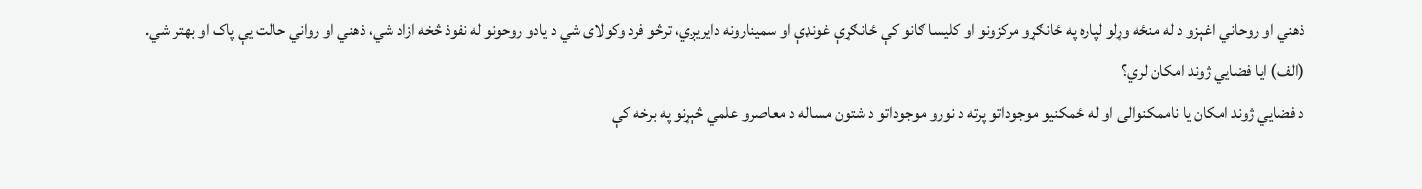ذهني او روحاني اغېزو د له منځه وړلو لپاره په ځانګړو مرکزونو او کلیسا ګانو کې ځانګړې غونډې او سمینارونه دایریږي، ترڅو فرد وکولای شي د یادو روحونو له نفوذ څخه ازاد شي، ذهني او رواني حالت یې پاک او بهتر شي.
(الف) ایا فضایي ژوند امکان لري؟
د فضايي ژوند امکان يا ناممکنوالی او له ځمکنيو موجوداتو پرته د نورو موجوداتو د شتون مساله د معاصرو علمي څېړنو په برخه کې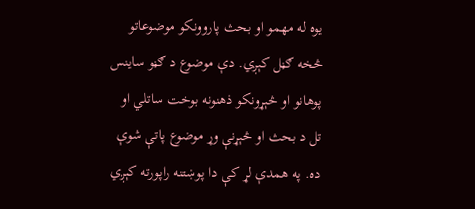یوه له مهمو او بحث پاروونکو موضوعاتو څخه ګڼل کېږي. دې موضوع د ګڼو ساینس پوهانو او څېړونکو ذهنونه بوخت ساتلي او تل د بحث او څېړنې وړ موضوع پاتې شوې ده. په همدې لړ کې دا پوښتنه راپورته کېږي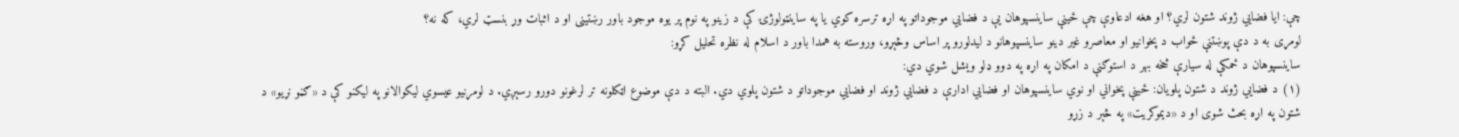چې: ایا فضایي ژوند شتون لري؟ او هغه ادعاوې چې ځینې ساینسپوهان یې د فضایي موجوداتو په اړه ترسره کوي یا په ساينټولوژۍ کې د زینو په نوم پر یوه موجود باور رښتینی او د اثبات وړ بنسټ لري، که نه؟
لومړی به د دې پوښتنې ځواب د پخوانیو او معاصرو غير دينو ساینسپوهانو د لیدلورو پر اساس وڅېړو، وروسته به همدا باور د اسلام له نظره تحلیل کړو:
ساینسپوهان د ځمکې له سیارې څخه بهر د استوګنې د امکان په اړه په دوو ډلو ویشل شوي دي:
(۱) د فضایي ژوند د شتون پلویان: ځینې پخواني او نوي ساینسپوهان او فضایي ادارې د فضایي ژوند او فضایي موجوداتو د شتون پلوي دي. البته د دې موضوع اټکلونه تر لرغونو دورو رسېږي. د لومړنیو عیسوي لیکوالانو په لیکنو کې د «ګڼو نړیو» د شتون په اړه بحث شوی او د «ديموکریت» په څېر د زړو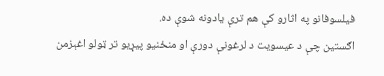فیلسوفانو په اثارو کې هم ترې یادونه شوې ده.
اګستین چې د عیسویت د لرغونې دورې او منځنیو پیړیو تر ټولو اغېزمن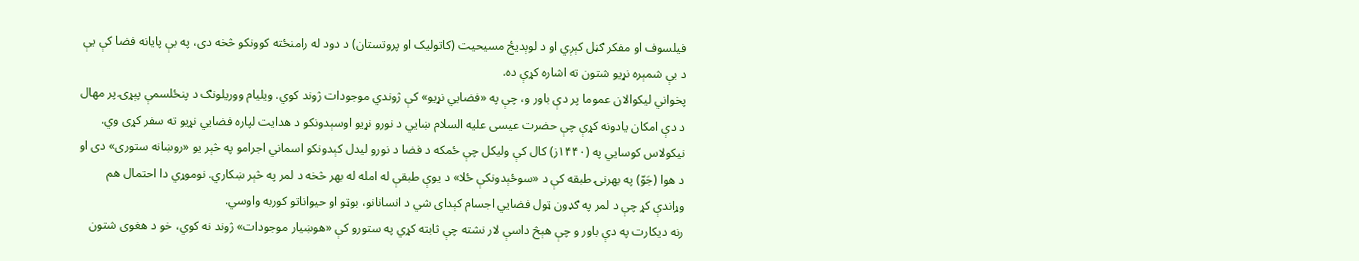فیلسوف او مفکر ګڼل کېږي او د لوېدیځ مسیحیت (کاتولیک او پروتستان) د دود له رامنځته کوونکو څخه دی، په بې پایانه فضا کې يې د بې شمېره نړیو شتون ته اشاره کړې ده.
پخواني لیکوالان عموما پر دې باور و، چې په «فضایي نړیو» کې ژوندي موجودات ژوند کوي. ویلیام ووریلونګ د پنځلسمې پېړۍ پر مهال د دې امکان یادونه کړې چې حضرت عیسی علیه السلام ښايي د نورو نړیو اوسېدونکو د هدایت لپاره فضایي نړیو ته سفر کړی وي.
نیکولاس کوسایي په (۱۴۴۰ز) کال کې ولیکل چې ځمکه د فضا د نورو لیدل کېدونکو اسماني اجرامو په څېر یو «روښانه ستوری» دی او د هوا (جَوّ) په بهرنۍ طبقه کې د «سوځېدونکې ځلا» د یوې طبقې له امله له بهر څخه د لمر په څېر ښکاري. نوموړي دا احتمال هم وړاندې کړ چې د لمر په ګډون ټول فضایي اجسام کېدای شي د انسانانو، بوټو او حیواناتو کوربه واوسي.
رنه ديکارت په دې باور و چې هېڅ داسې لار نشته چې ثابته کړي په ستورو کې «هوښیار موجودات» ژوند نه کوي، خو د هغوی شتون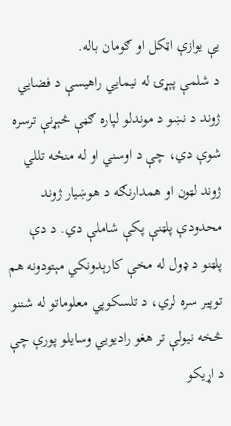یې یوازې اټکل او ګومان باله.
د شلمې پېړۍ له نیمایي راهیسې د فضایي ژوند د نښو د موندلو لپاره ګڼې څېړنې ترسره شوې دي، چې د اوسني او له منځه تللي ژوند لټون او همدارنګه د هوښیار ژوند محدودې پلټنې پکې شاملې دي. د دې پلټنو د ډول له مخې کارېدونکي مېتودونه هم توپیر سره لري، د تلسکوپي معلوماتو له شننو څخه نیولې تر هغو رادیويي وسایلو پورې چې د اړیکو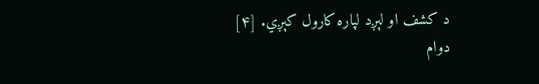د کشف او لېږد لپاره کارول کېږي. [۴]
دوام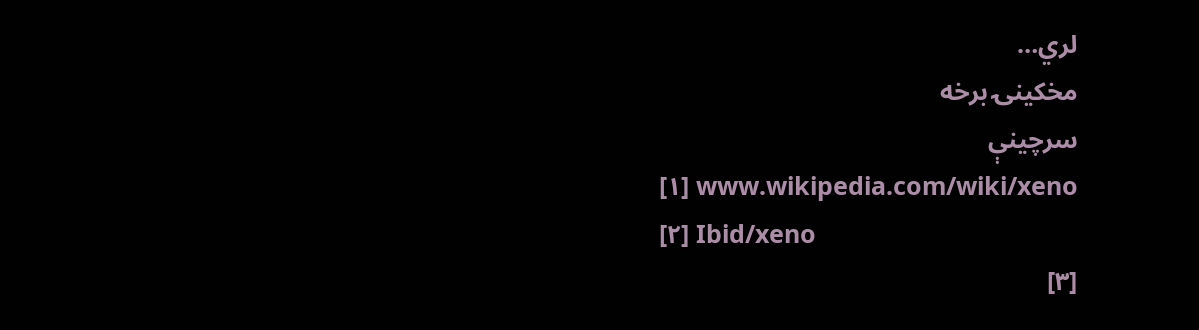لري…
مخکینۍ برخه
سرچینې
[۱] www.wikipedia.com/wiki/xeno
[۲] Ibid/xeno
[۳]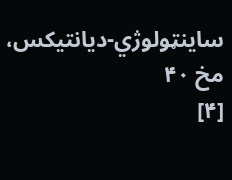ساينټولوژي-دیانتیکس، مخ ۴۰
[۴]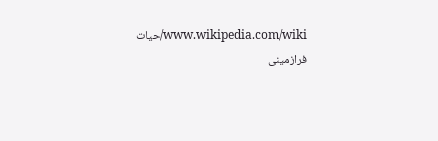www.wikipedia.com/wiki/حیات فرازمینی